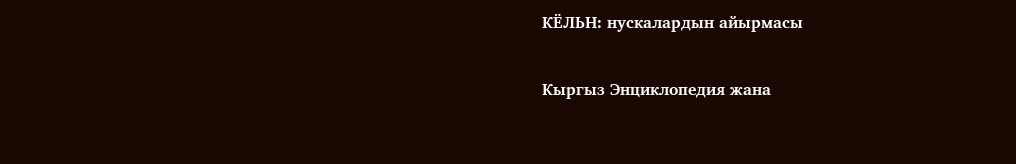КЁЛЬН: нускалардын айырмасы

Кыргыз Энциклопедия жана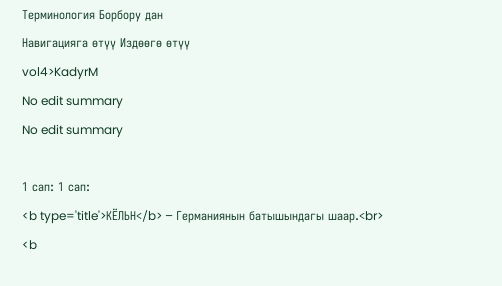Терминология Борбору дан
Навигацияга өтүү Издөөгө өтүү
vol4>KadyrM
No edit summary
No edit summary

1 сап: 1 сап:
<b type='title'>КЁЛЬН</b> – Германиянын батышындагы шаар.<br>
<b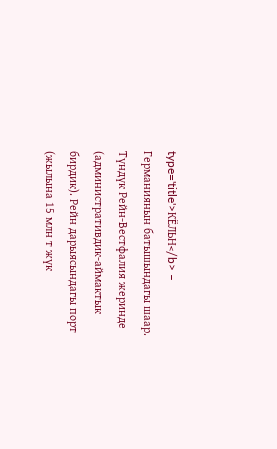type='title'>КЁЛЬН</b> – Германиянын батышындагы шаар. Түндүк Рейн-Вестфалия жеринде (административдик-аймактык бирдик). Рейн дарыясындагы порт (жылына 15 млн т жүк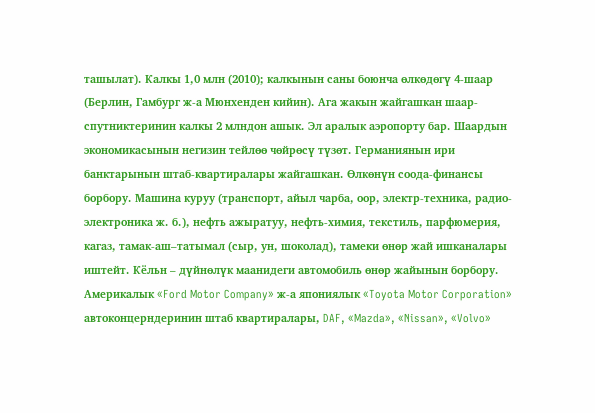ташылат). Калкы 1,0 млн (2010); калкынын саны боюнча өлкөдөгү 4-шаар (Берлин, Гамбург ж-а Мюнхенден кийин). Ага жакын жайгашкан шаар-спутниктеринин калкы 2 млндон ашык. Эл аралык аэропорту бар. Шаардын экономикасынын негизин тейлөө чөйрөсү түзөт. Германиянын ири банктарынын штаб-квартиралары жайгашкан. Өлкөнүн соода-финансы борбору. Машина куруу (транспорт, айыл чарба, оор, электр-техника, радио-электроника ж. б.), нефть ажыратуу, нефть-химия, текстиль, парфюмерия, кагаз, тамак-аш–татымал (сыр, ун, шоколад), тамеки өнөр жай ишканалары иштейт. Кёльн – дүйнөлүк маанидеги автомобиль өнөр жайынын борбору. Америкалык «Ford Motor Company» ж-а япониялык «Toyota Motor Corporation» автоконцерндеринин штаб квартиралары, DAF, «Mazda», «Nissan», «Volvo»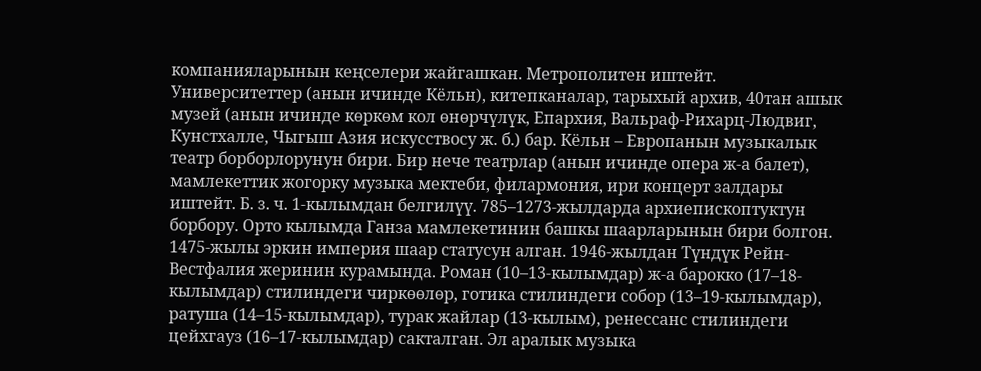компанияларынын кеңселери жайгашкан. Метрополитен иштейт. Университеттер (анын ичинде Кёльн), китепканалар, тарыхый архив, 40тан ашык музей (анын ичинде көркөм кол өнөрчүлүк, Епархия, Вальраф-Рихарц-Людвиг, Кунстхалле, Чыгыш Азия искусствосу ж. б.) бар. Кёльн – Европанын музыкалык театр борборлорунун бири. Бир нече театрлар (анын ичинде опера ж-а балет), мамлекеттик жогорку музыка мектеби, филармония, ири концерт залдары иштейт. Б. з. ч. 1-кылымдан белгилүү. 785–1273-жылдарда архиепископтуктун борбору. Орто кылымда Ганза мамлекетинин башкы шаарларынын бири болгон. 1475-жылы эркин империя шаар статусун алган. 1946-жылдан Түндүк Рейн-Вестфалия жеринин курамында. Роман (10–13-кылымдар) ж-а барокко (17–18-кылымдар) стилиндеги чиркөөлөр, готика стилиндеги собор (13–19-кылымдар), ратуша (14–15-кылымдар), турак жайлар (13-кылым), ренессанс стилиндеги цейхгауз (16–17-кылымдар) сакталган. Эл аралык музыка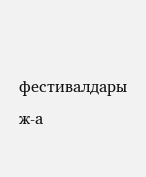фестивалдары ж-а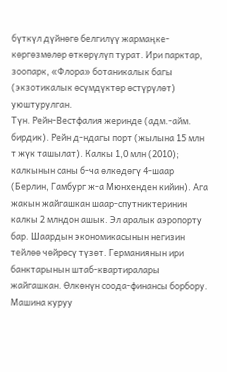бүткүл дүйнөгө белгилүү жармаңке-көргөзмөлөр өткөрүлүп турат. Ири парктар, зоопарк, «Флора» ботаникалык багы (экзотикалык өсүмдүктөр өстүрүлөт) уюштурулган.
Түн. Рейн-Вестфалия жеринде (адм.-айм. бирдик). Рейн д-ндагы порт (жылына 15 млн т жүк ташылат). Калкы 1,0 млн (2010); калкынын саны б-ча өлкөдөгү 4-шаар (Берлин, Гамбург ж-а Мюнхенден кийин). Ага жакын жайгашкан шаар-спутниктеринин калкы 2 млндон ашык. Эл аралык аэропорту бар. Шаардын экономикасынын негизин тейлөө чөйрөсү түзөт. Германиянын ири банктарынын штаб-квартиралары жайгашкан. Өлкөнүн соода-финансы борбору. Машина куруу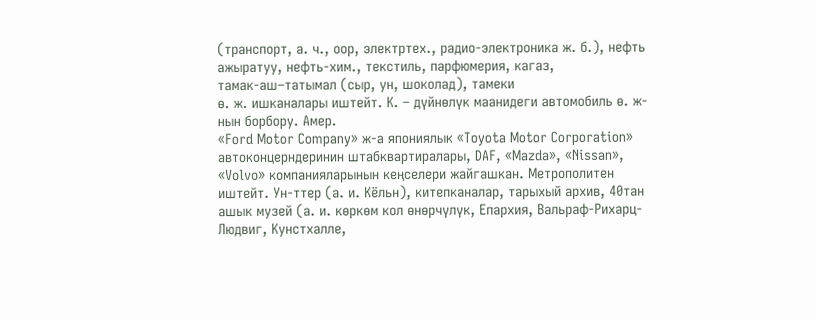(транспорт, а. ч., оор, электртех., радио-электроника ж. б.), нефть ажыратуу, нефть-хим., текстиль, парфюмерия, кагаз,
тамак-аш–татымал (сыр, ун, шоколад), тамеки
ө. ж. ишканалары иштейт. К. – дүйнөлүк маанидеги автомобиль ө. ж-нын борбору. Амер.
«Ford Motor Company» ж-а япониялык «Toyota Motor Corporation» автоконцерндеринин штабквартиралары, DAF, «Mazda», «Nissan», «Volvo» компанияларынын кеңселери жайгашкан. Метрополитен иштейт. Ун-ттер (а. и. Кёльн), китепканалар, тарыхый архив, 40тан ашык музей (а. и. көркөм кол өнөрчүлүк, Епархия, Вальраф-Рихарц-Людвиг, Кунстхалле,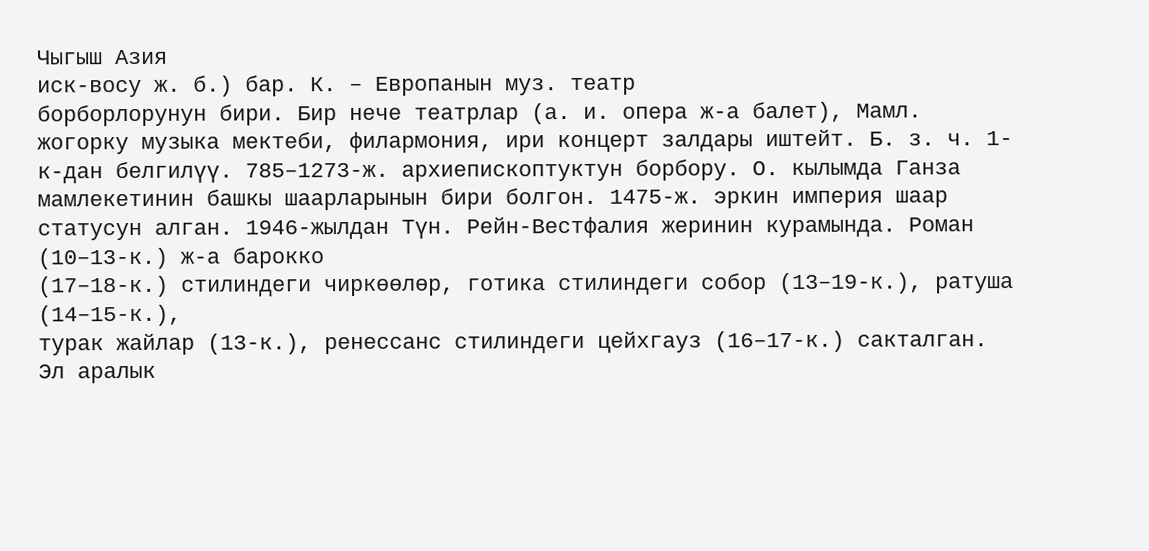Чыгыш Азия
иск-восу ж. б.) бар. К. – Европанын муз. театр
борборлорунун бири. Бир нече театрлар (а. и. опера ж-а балет), Мамл. жогорку музыка мектеби, филармония, ири концерт залдары иштейт. Б. з. ч. 1-к-дан белгилүү. 785–1273-ж. архиепископтуктун борбору. О. кылымда Ганза мамлекетинин башкы шаарларынын бири болгон. 1475-ж. эркин империя шаар статусун алган. 1946-жылдан Түн. Рейн-Вестфалия жеринин курамында. Роман (10–13-к.) ж-а барокко
(17–18-к.) стилиндеги чиркөөлөр, готика стилиндеги собор (13–19-к.), ратуша (14–15-к.),
турак жайлар (13-к.), ренессанс стилиндеги цейхгауз (16–17-к.) сакталган. Эл аралык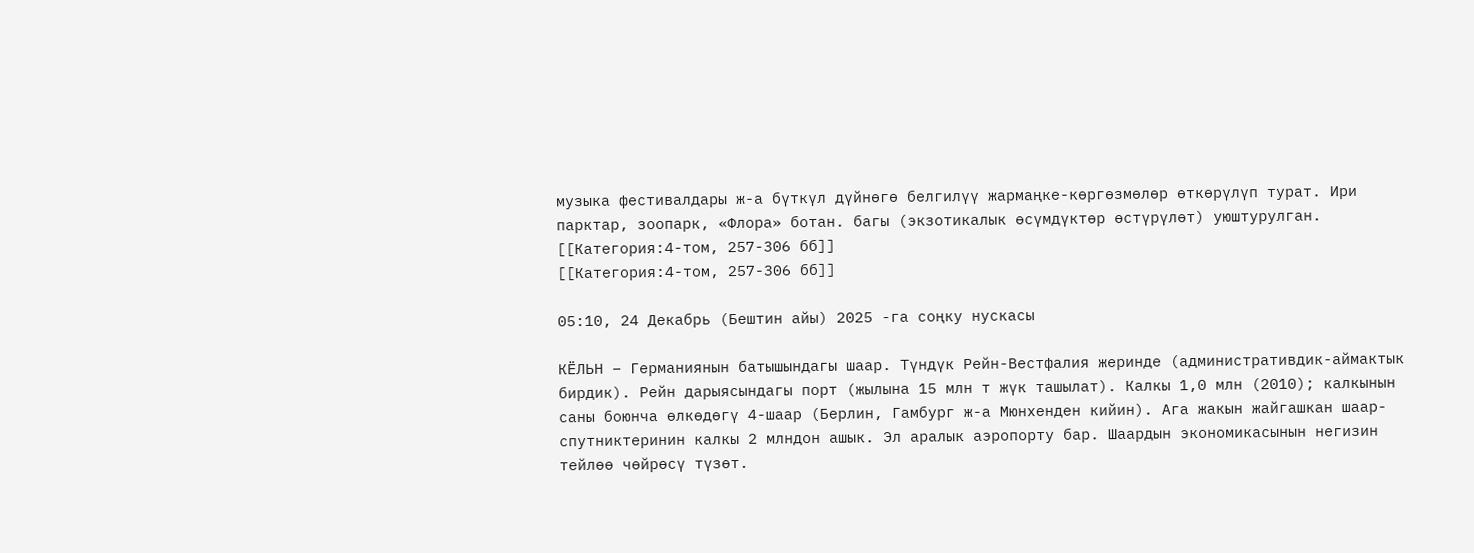музыка фестивалдары ж-а бүткүл дүйнөгө белгилүү жармаңке-көргөзмөлөр өткөрүлүп турат. Ири парктар, зоопарк, «Флора» ботан. багы (экзотикалык өсүмдүктөр өстүрүлөт) уюштурулган.
[[Категория:4-том, 257-306 бб]]
[[Категория:4-том, 257-306 бб]]

05:10, 24 Декабрь (Бештин айы) 2025 -га соңку нускасы

КЁЛЬН – Германиянын батышындагы шаар. Түндүк Рейн-Вестфалия жеринде (административдик-аймактык бирдик). Рейн дарыясындагы порт (жылына 15 млн т жүк ташылат). Калкы 1,0 млн (2010); калкынын саны боюнча өлкөдөгү 4-шаар (Берлин, Гамбург ж-а Мюнхенден кийин). Ага жакын жайгашкан шаар-спутниктеринин калкы 2 млндон ашык. Эл аралык аэропорту бар. Шаардын экономикасынын негизин тейлөө чөйрөсү түзөт.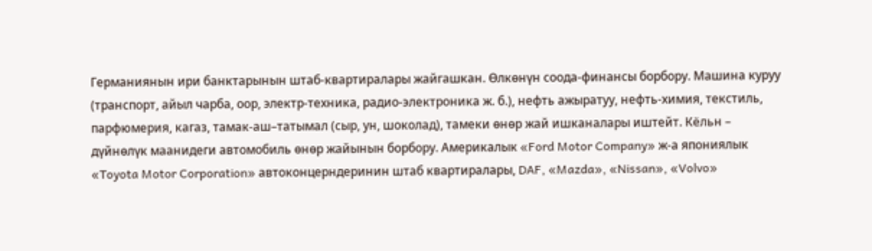Германиянын ири банктарынын штаб-квартиралары жайгашкан. Өлкөнүн соода-финансы борбору. Машина куруу (транспорт, айыл чарба, оор, электр-техника, радио-электроника ж. б.), нефть ажыратуу, нефть-химия, текстиль, парфюмерия, кагаз, тамак-аш–татымал (сыр, ун, шоколад), тамеки өнөр жай ишканалары иштейт. Кёльн – дүйнөлүк маанидеги автомобиль өнөр жайынын борбору. Америкалык «Ford Motor Company» ж-а япониялык «Toyota Motor Corporation» автоконцерндеринин штаб квартиралары, DAF, «Mazda», «Nissan», «Volvo»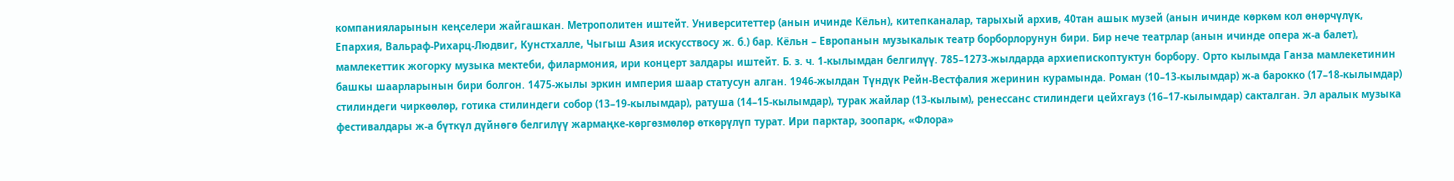компанияларынын кеңселери жайгашкан. Метрополитен иштейт. Университеттер (анын ичинде Кёльн), китепканалар, тарыхый архив, 40тан ашык музей (анын ичинде көркөм кол өнөрчүлүк, Епархия, Вальраф-Рихарц-Людвиг, Кунстхалле, Чыгыш Азия искусствосу ж. б.) бар. Кёльн – Европанын музыкалык театр борборлорунун бири. Бир нече театрлар (анын ичинде опера ж-а балет), мамлекеттик жогорку музыка мектеби, филармония, ири концерт залдары иштейт. Б. з. ч. 1-кылымдан белгилүү. 785–1273-жылдарда архиепископтуктун борбору. Орто кылымда Ганза мамлекетинин башкы шаарларынын бири болгон. 1475-жылы эркин империя шаар статусун алган. 1946-жылдан Түндүк Рейн-Вестфалия жеринин курамында. Роман (10–13-кылымдар) ж-а барокко (17–18-кылымдар) стилиндеги чиркөөлөр, готика стилиндеги собор (13–19-кылымдар), ратуша (14–15-кылымдар), турак жайлар (13-кылым), ренессанс стилиндеги цейхгауз (16–17-кылымдар) сакталган. Эл аралык музыка фестивалдары ж-а бүткүл дүйнөгө белгилүү жармаңке-көргөзмөлөр өткөрүлүп турат. Ири парктар, зоопарк, «Флора»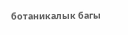ботаникалык багы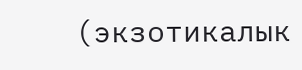(экзотикалык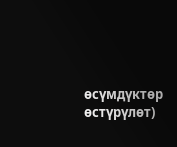өсүмдүктөр өстүрүлөт)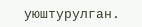уюштурулган.